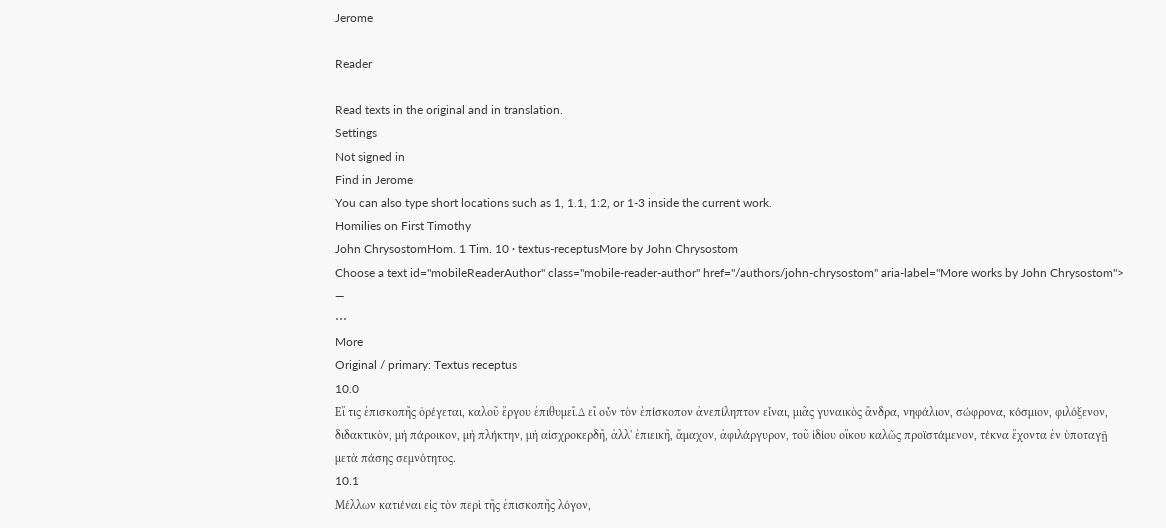Jerome

Reader

Read texts in the original and in translation.
Settings
Not signed in
Find in Jerome
You can also type short locations such as 1, 1.1, 1:2, or 1-3 inside the current work.
Homilies on First Timothy
John ChrysostomHom. 1 Tim. 10 · textus-receptusMore by John Chrysostom
Choose a text id="mobileReaderAuthor" class="mobile-reader-author" href="/authors/john-chrysostom" aria-label="More works by John Chrysostom"> —
⋯
More
Original / primary: Textus receptus
10.0
Εἴ τις ἐπισκοπῆς ὀρέγεται, καλοῦ ἔργου ἐπιθυµεῖ.∆ εῖ οὖν τὸν ἐπίσκοπον ἀνεπίληπτον εἶναι, µιᾶς γυναικὸς ἄνδρα, νηφάλιον, σώφρονα, κόσµιον, φιλόξενον, διδακτικὸν, µὴ πάροικον, µὴ πλήκτην, µὴ αἰσχροκερδῆ, ἀλλ' ἐπιεικῆ, ἄµαχον, ἀφιλάργυρον, τοῦ ἰδίου οἴκου καλῶς προϊστάµενον, τέκνα ἔχοντα ἐν ὑποταγῇ µετὰ πάσης σεµνότητος.
10.1
Μέλλων κατιέναι εἰς τὸν περὶ τῆς ἐπισκοπῆς λόγον,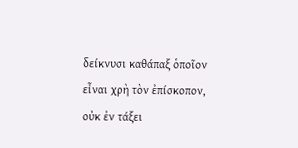δείκνυσι καθάπαξ ὁποῖον εἶναι χρὴ τὸν ἐπίσκοπον, οὐκ ἐν τάξει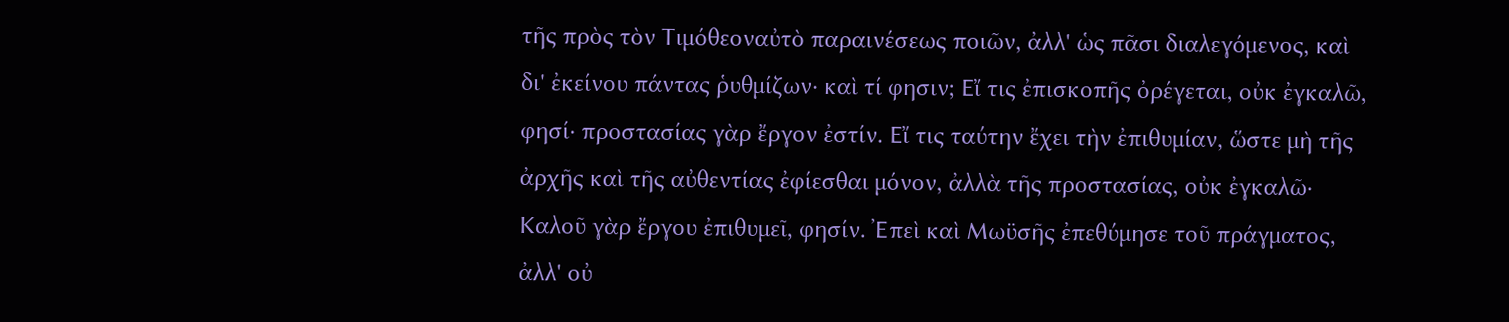τῆς πρὸς τὸν Τιµόθεοναὐτὸ παραινέσεως ποιῶν, ἀλλ' ὡς πᾶσι διαλεγόµενος, καὶ δι' ἐκείνου πάντας ῥυθµίζων· καὶ τί φησιν; Εἴ τις ἐπισκοπῆς ὀρέγεται, οὐκ ἐγκαλῶ, φησί· προστασίας γὰρ ἔργον ἐστίν. Εἴ τις ταύτην ἔχει τὴν ἐπιθυµίαν, ὥστε µὴ τῆς ἀρχῆς καὶ τῆς αὐθεντίας ἐφίεσθαι µόνον, ἀλλὰ τῆς προστασίας, οὐκ ἐγκαλῶ· Καλοῦ γὰρ ἔργου ἐπιθυµεῖ, φησίν. Ἐπεὶ καὶ Μωϋσῆς ἐπεθύµησε τοῦ πράγµατος, ἀλλ' οὐ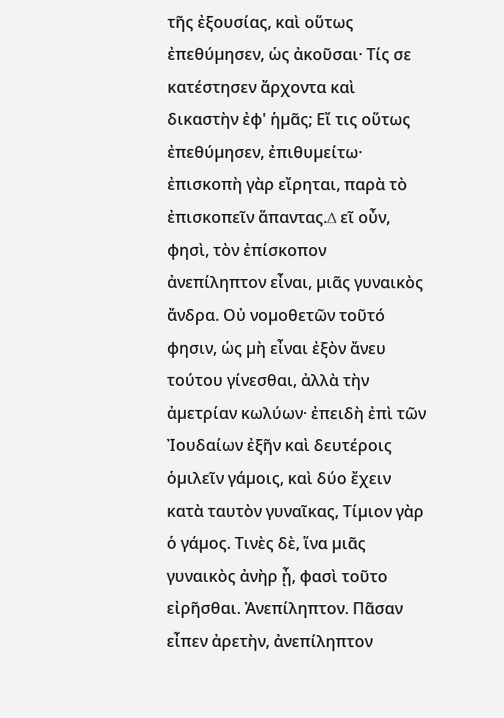τῆς ἐξουσίας, καὶ οὕτως ἐπεθύµησεν, ὡς ἀκοῦσαι· Τίς σε κατέστησεν ἄρχοντα καὶ δικαστὴν ἐφ' ἡµᾶς; Εἴ τις οὕτως ἐπεθύµησεν, ἐπιθυµείτω· ἐπισκοπὴ γὰρ εἴρηται, παρὰ τὸ ἐπισκοπεῖν ἅπαντας.∆ εῖ οὖν, φησὶ, τὸν ἐπίσκοπον ἀνεπίληπτον εἶναι, µιᾶς γυναικὸς ἄνδρα. Οὐ νοµοθετῶν τοῦτό φησιν, ὡς µὴ εἶναι ἐξὸν ἄνευ τούτου γίνεσθαι, ἀλλὰ τὴν ἀµετρίαν κωλύων· ἐπειδὴ ἐπὶ τῶν Ἰουδαίων ἐξῆν καὶ δευτέροις ὁµιλεῖν γάµοις, καὶ δύο ἔχειν κατὰ ταυτὸν γυναῖκας, Τίµιον γὰρ ὁ γάµος. Τινὲς δὲ, ἵνα µιᾶς γυναικὸς ἀνὴρ ᾖ, φασὶ τοῦτο εἰρῆσθαι. Ἀνεπίληπτον. Πᾶσαν εἶπεν ἀρετὴν, ἀνεπίληπτον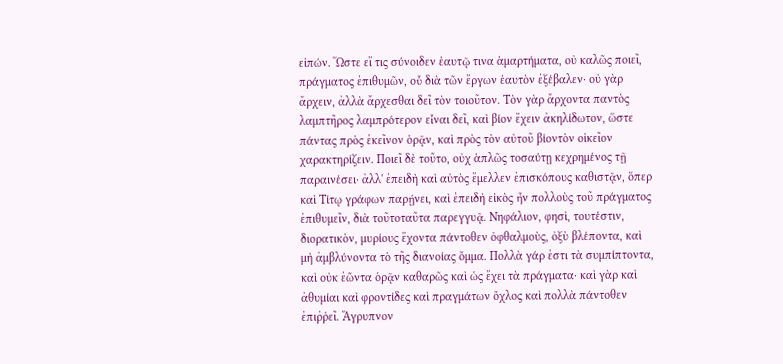εἰπών. Ὥστε εἴ τις σύνοιδεν ἑαυτῷ τινα ἁµαρτήµατα, οὐ καλῶς ποιεῖ, πράγµατος ἐπιθυµῶν, οὗ διὰ τῶν ἔργων ἑαυτὸν ἐξέβαλεν· οὐ γὰρ ἄρχειν, ἀλλὰ ἄρχεσθαι δεῖ τὸν τοιοῦτον. Τὸν γὰρ ἄρχοντα παντὸς λαµπτῆρος λαµπρότερον εἶναι δεῖ, καὶ βίον ἔχειν ἀκηλίδωτον, ὥστε πάντας πρὸς ἐκεῖνον ὁρᾷν, καὶ πρὸς τὸν αὐτοῦ βίοντὸν οἰκεῖον χαρακτηρίζειν. Ποιεῖ δὲ τοῦτο, οὐχ ἁπλῶς τοσαύτῃ κεχρηµένος τῇ παραινέσει· ἀλλ' ἐπειδὴ καὶ αὐτὸς ἔµελλεν ἐπισκόπους καθιστᾷν, ὅπερ καὶ Τίτῳ γράφων παρῄνει, καὶ ἐπειδὴ εἰκὸς ἦν πολλοὺς τοῦ πράγµατος ἐπιθυµεῖν, διὰ τοῦτοταῦτα παρεγγυᾷ. Νηφάλιον, φησὶ, τουτέστιν, διορατικὸν, µυρίους ἔχοντα πάντοθεν ὀφθαλµοὺς, ὀξὺ βλέποντα, καὶ µὴ ἀµβλύνοντα τὸ τῆς διανοίας ὄµµα. Πολλὰ γάρ ἐστι τὰ συµπίπτοντα, καὶ οὐκ ἐῶντα ὁρᾷν καθαρῶς καὶ ὡς ἔχει τὰ πράγµατα· καὶ γὰρ καὶ ἀθυµίαι καὶ φροντίδες καὶ πραγµάτων ὄχλος καὶ πολλὰ πάντοθεν ἐπιῤῥεῖ. Ἄγρυπνον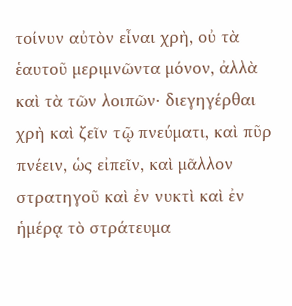τοίνυν αὐτὸν εἶναι χρὴ, οὐ τὰ ἑαυτοῦ µεριµνῶντα µόνον, ἀλλὰ καὶ τὰ τῶν λοιπῶν· διεγηγέρθαι χρὴ καὶ ζεῖν τῷ πνεύµατι, καὶ πῦρ πνέειν, ὡς εἰπεῖν, καὶ µᾶλλον στρατηγοῦ καὶ ἐν νυκτὶ καὶ ἐν ἡµέρᾳ τὸ στράτευµα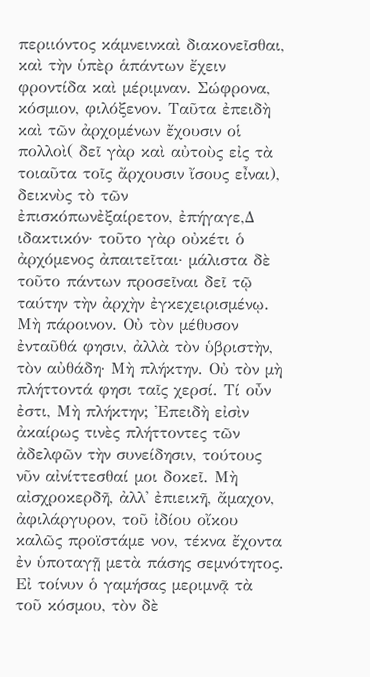περιιόντος κάµνεινκαὶ διακονεῖσθαι, καὶ τὴν ὑπὲρ ἁπάντων ἔχειν φροντίδα καὶ µέριµναν. Σώφρονα, κόσµιον, φιλόξενον. Ταῦτα ἐπειδὴ καὶ τῶν ἀρχοµένων ἔχουσιν οἱ πολλοὶ( δεῖ γὰρ καὶ αὐτοὺς εἰς τὰ τοιαῦτα τοῖς ἄρχουσιν ἴσους εἶναι), δεικνὺς τὸ τῶν ἐπισκόπωνἐξαίρετον, ἐπήγαγε,∆ ιδακτικόν· τοῦτο γὰρ οὐκέτι ὁ ἀρχόµενος ἀπαιτεῖται· µάλιστα δὲ τοῦτο πάντων προσεῖναι δεῖ τῷ ταύτην τὴν ἀρχὴν ἐγκεχειρισµένῳ. Μὴ πάροινον. Οὐ τὸν µέθυσον ἐνταῦθά φησιν, ἀλλὰ τὸν ὑβριστὴν, τὸν αὐθάδη· Μὴ πλήκτην. Οὐ τὸν µὴ πλήττοντά φησι ταῖς χερσί. Τί οὖν ἐστι, Μὴ πλήκτην; Ἐπειδὴ εἰσὶν ἀκαίρως τινὲς πλήττοντες τῶν ἀδελφῶν τὴν συνείδησιν, τούτους νῦν αἰνίττεσθαί µοι δοκεῖ. Μὴ αἰσχροκερδῆ, ἀλλ' ἐπιεικῆ, ἄµαχον, ἀφιλάργυρον, τοῦ ἰδίου οἴκου καλῶς προϊστάµε νον, τέκνα ἔχοντα ἐν ὑποταγῇ µετὰ πάσης σεµνότητος. Εἰ τοίνυν ὁ γαµήσας µεριµνᾷ τὰ τοῦ κόσµου, τὸν δὲ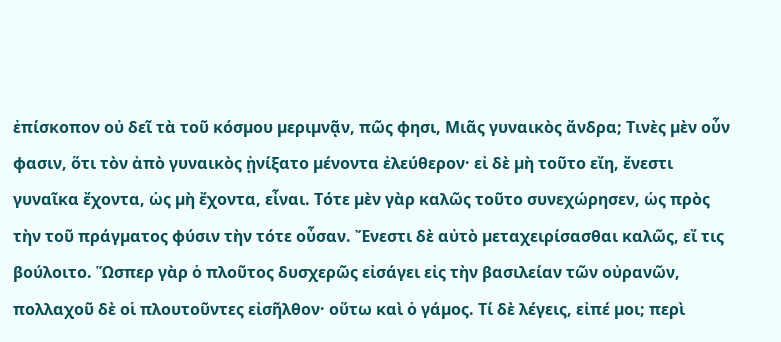ἐπίσκοπον οὐ δεῖ τὰ τοῦ κόσµου µεριµνᾷν, πῶς φησι, Μιᾶς γυναικὸς ἄνδρα; Τινὲς µὲν οὖν φασιν, ὅτι τὸν ἀπὸ γυναικὸς ᾐνίξατο µένοντα ἐλεύθερον· εἰ δὲ µὴ τοῦτο εἴη, ἔνεστι γυναῖκα ἔχοντα, ὡς µὴ ἔχοντα, εἶναι. Τότε µὲν γὰρ καλῶς τοῦτο συνεχώρησεν, ὡς πρὸς τὴν τοῦ πράγµατος φύσιν τὴν τότε οὖσαν. Ἔνεστι δὲ αὐτὸ µεταχειρίσασθαι καλῶς, εἴ τις βούλοιτο. Ὥσπερ γὰρ ὁ πλοῦτος δυσχερῶς εἰσάγει εἰς τὴν βασιλείαν τῶν οὐρανῶν, πολλαχοῦ δὲ οἱ πλουτοῦντες εἰσῆλθον· οὕτω καὶ ὁ γάµος. Τί δὲ λέγεις, εἰπέ µοι; περὶ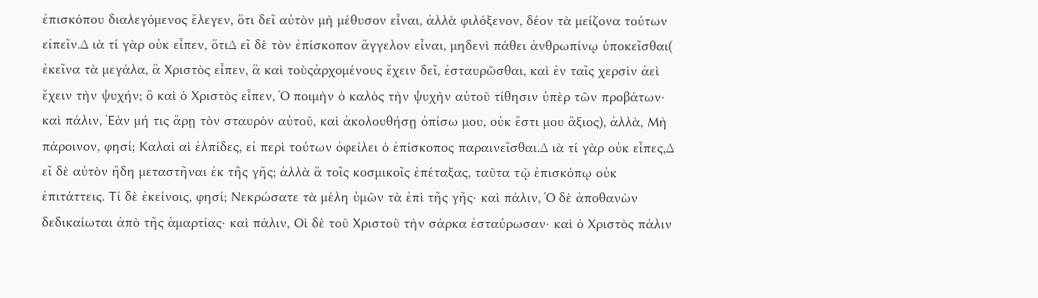ἐπισκόπου διαλεγόµενος ἔλεγεν, ὅτι δεῖ αὐτὸν µὴ µέθυσον εἶναι, ἀλλὰ φιλόξενον, δέον τὰ µείζονα τούτων εἰπεῖν.∆ ιὰ τί γὰρ οὐκ εἶπεν, ὅτι∆ εῖ δὲ τὸν ἐπίσκοπον ἄγγελον εἶναι, µηδενὶ πάθει ἀνθρωπίνῳ ὑποκεῖσθαι( ἐκεῖνα τὰ µεγάλα, ἃ Χριστὸς εἶπεν, ἃ καὶ τοὺςἀρχοµένους ἔχειν δεῖ, ἐσταυρῶσθαι, καὶ ἐν ταῖς χερσὶν ἀεὶ ἔχειν τὴν ψυχήν; ὃ καὶ ὁ Χριστὸς εἶπεν, Ὁ ποιµὴν ὁ καλὸς τὴν ψυχὴν αὑτοῦ τίθησιν ὑπὲρ τῶν προβάτων· καὶ πάλιν, Ἐὰν µή τις ἄρῃ τὸν σταυρὸν αὑτοῦ, καὶ ἀκολουθήσῃ ὀπίσω µου, οὐκ ἔστι µου ἄξιος), ἀλλὰ, Μὴ πάροινον, φησί; Καλαὶ αἱ ἐλπίδες, εἰ περὶ τούτων ὀφείλει ὁ ἐπίσκοπος παραινεῖσθαι.∆ ιὰ τί γὰρ οὐκ εἶπες,∆ εῖ δὲ αὐτὸν ἤδη µεταστῆναι ἐκ τῆς γῆς; ἀλλὰ ἃ τοῖς κοσµικοῖς ἐπέταξας, ταῦτα τῷ ἐπισκόπῳ οὐκ ἐπιτάττεις. Τί δὲ ἐκείνοις, φησί; Νεκρώσατε τὰ µέλη ὑµῶν τὰ ἐπὶ τῆς γῆς· καὶ πάλιν, Ὁ δὲ ἀποθανὼν δεδικαίωται ἀπὸ τῆς ἁµαρτίας· καὶ πάλιν, Οἱ δὲ τοῦ Χριστοῦ τὴν σάρκα ἐσταύρωσαν· καὶ ὁ Χριστὸς πάλιν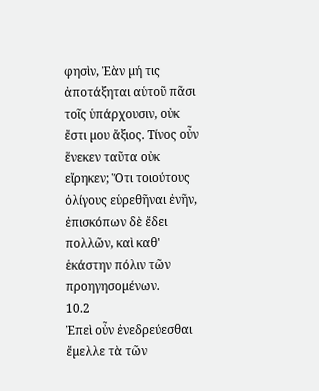φησὶν, Ἐὰν µή τις ἀποτάξηται αὑτοῦ πᾶσι τοῖς ὑπάρχουσιν, οὐκ ἔστι µου ἄξιος. Τίνος οὖν ἕνεκεν ταῦτα οὐκ εἴρηκεν; Ὅτι τοιούτους ὀλίγους εὑρεθῆναι ἐνῆν, ἐπισκόπων δὲ ἔδει πολλῶν, καὶ καθ' ἑκάστην πόλιν τῶν προηγησοµένων.
10.2
Ἐπεὶ οὖν ἐνεδρεύεσθαι ἔµελλε τὰ τῶν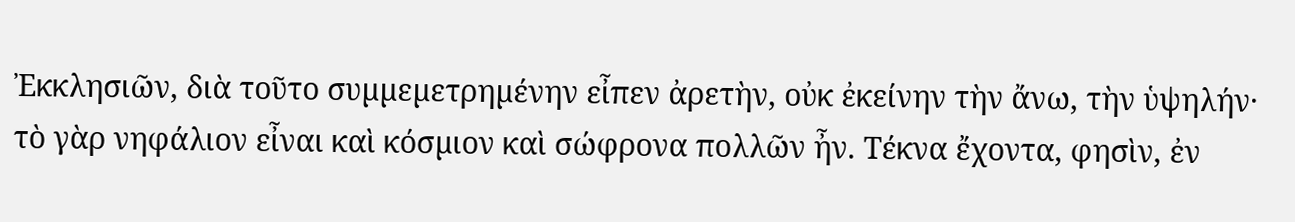Ἐκκλησιῶν, διὰ τοῦτο συµµεµετρηµένην εἶπεν ἀρετὴν, οὐκ ἐκείνην τὴν ἄνω, τὴν ὑψηλήν· τὸ γὰρ νηφάλιον εἶναι καὶ κόσµιον καὶ σώφρονα πολλῶν ἦν. Τέκνα ἔχοντα, φησὶν, ἐν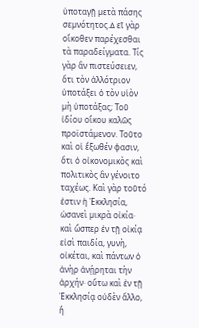ὑποταγῇ µετὰ πάσης σεµνότητος.∆ εῖ γὰρ οἴκοθεν παρέχεσθαι τὰ παραδείγµατα. Τίς γὰρ ἂν πιστεύσειεν, ὅτι τὸν ἀλλότριον ὑποτάξει ὁ τὸν υἱὸν µὴ ὑποτάξας; Τοῦ ἰδίου οἴκου καλῶς προϊστάµενον. Τοῦτο καὶ οἱ ἔξωθέν φασιν, ὅτι ὁ οἰκονοµικὸς καὶ πολιτικὸς ἂν γένοιτο ταχέως. Καὶ γὰρ τοῦτό ἐστιν ἡ Ἐκκλησία, ὡσανεὶ µικρὰ οἰκία· καὶ ὥσπερ ἐν τῇ οἰκίᾳ εἰσὶ παιδία, γυνὴ, οἰκέται, καὶ πάντων ὁ ἀνὴρ ἀνῄρηται τὴν ἀρχήν· οὕτω καὶ ἐν τῇ Ἐκκλησίᾳ οὐδὲν ἄλλο, ἢ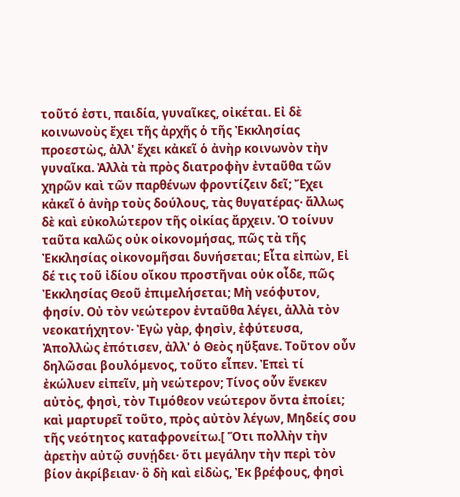τοῦτό ἐστι, παιδία, γυναῖκες, οἰκέται. Εἰ δὲ κοινωνοὺς ἔχει τῆς ἀρχῆς ὁ τῆς Ἐκκλησίας προεστὼς, ἀλλ' ἔχει κἀκεῖ ὁ ἀνὴρ κοινωνὸν τὴν γυναῖκα. Ἀλλὰ τὰ πρὸς διατροφὴν ἐνταῦθα τῶν χηρῶν καὶ τῶν παρθένων φροντίζειν δεῖ; Ἔχει κἀκεῖ ὁ ἀνὴρ τοὺς δούλους, τὰς θυγατέρας· ἄλλως δὲ καὶ εὐκολώτερον τῆς οἰκίας ἄρχειν. Ὁ τοίνυν ταῦτα καλῶς οὐκ οἰκονοµήσας, πῶς τὰ τῆς Ἐκκλησίας οἰκονοµῆσαι δυνήσεται; Εἶτα εἰπὼν, Εἰ δέ τις τοῦ ἰδίου οἴκου προστῆναι οὐκ οἶδε, πῶς Ἐκκλησίας Θεοῦ ἐπιµελήσεται; Μὴ νεόφυτον, φησίν. Οὐ τὸν νεώτερον ἐνταῦθα λέγει, ἀλλὰ τὸν νεοκατήχητον· Ἐγὼ γὰρ, φησὶν, ἐφύτευσα, Ἀπολλὼς ἐπότισεν, ἀλλ' ὁ Θεὸς ηὔξανε. Τοῦτον οὖν δηλῶσαι βουλόµενος, τοῦτο εἶπεν. Ἐπεὶ τί ἐκώλυεν εἰπεῖν, µὴ νεώτερον; Τίνος οὖν ἕνεκεν αὐτὸς, φησὶ, τὸν Τιµόθεον νεώτερον ὄντα ἐποίει; καὶ µαρτυρεῖ τοῦτο, πρὸς αὐτὸν λέγων, Μηδείς σου τῆς νεότητος καταφρονείτω.[ Ὅτι πολλὴν τὴν ἀρετὴν αὐτῷ συνῄδει· ὅτι µεγάλην τὴν περὶ τὸν βίον ἀκρίβειαν· ὃ δὴ καὶ εἰδὼς, Ἐκ βρέφους, φησὶ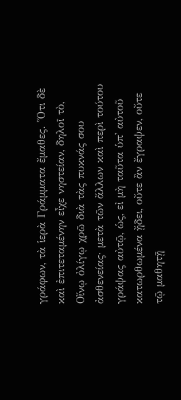γράφων, τὰ ἱερὰ Γράµµατα ἔµαθες. Ὅτι δὲ καὶ ἐπιτεταµένην εἶχε νηστείαν, δηλοῖ τὸ, Οἴνῳ ὀλίγῳ χρῶ διὰ τὰς πυκνάς σου ἀσθενείας· µετὰ τῶν ἄλλων καὶ περὶ τούτου γράψας αὐτῷ, ὡς, εἰ µὴ ταῦτα ὑπ' αὐτοῦ κατωρθωµένα ᾔδει, οὔτε ἂν ἔγραψεν, οὔτε τῷ µαθητῇ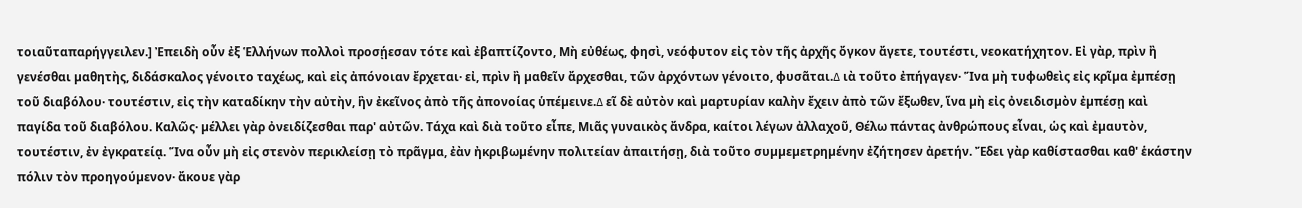τοιαῦταπαρήγγειλεν.] Ἐπειδὴ οὖν ἐξ Ἑλλήνων πολλοὶ προσῄεσαν τότε καὶ ἐβαπτίζοντο, Μὴ εὐθέως, φησὶ, νεόφυτον εἰς τὸν τῆς ἀρχῆς ὄγκον ἄγετε, τουτέστι, νεοκατήχητον. Εἰ γὰρ, πρὶν ἢ γενέσθαι µαθητὴς, διδάσκαλος γένοιτο ταχέως, καὶ εἰς ἀπόνοιαν ἔρχεται· εἰ, πρὶν ἢ µαθεῖν ἄρχεσθαι, τῶν ἀρχόντων γένοιτο, φυσᾶται.∆ ιὰ τοῦτο ἐπήγαγεν· Ἵνα µὴ τυφωθεὶς εἰς κρῖµα ἐµπέσῃ τοῦ διαβόλου· τουτέστιν, εἰς τὴν καταδίκην τὴν αὐτὴν, ἣν ἐκεῖνος ἀπὸ τῆς ἀπονοίας ὑπέµεινε.∆ εῖ δὲ αὐτὸν καὶ µαρτυρίαν καλὴν ἔχειν ἀπὸ τῶν ἔξωθεν, ἵνα µὴ εἰς ὀνειδισµὸν ἐµπέσῃ καὶ παγίδα τοῦ διαβόλου. Καλῶς· µέλλει γὰρ ὀνειδίζεσθαι παρ' αὐτῶν. Τάχα καὶ διὰ τοῦτο εἶπε, Μιᾶς γυναικὸς ἄνδρα, καίτοι λέγων ἀλλαχοῦ, Θέλω πάντας ἀνθρώπους εἶναι, ὡς καὶ ἐµαυτὸν, τουτέστιν, ἐν ἐγκρατείᾳ. Ἵνα οὖν µὴ εἰς στενὸν περικλείσῃ τὸ πρᾶγµα, ἐὰν ἠκριβωµένην πολιτείαν ἀπαιτήσῃ, διὰ τοῦτο συµµεµετρηµένην ἐζήτησεν ἀρετήν. Ἔδει γὰρ καθίστασθαι καθ' ἑκάστην πόλιν τὸν προηγούµενον· ἄκουε γὰρ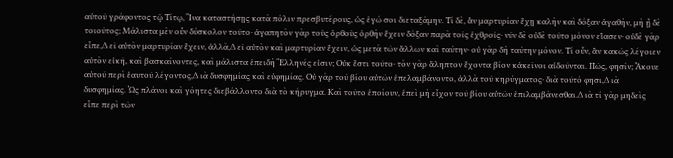αὐτοῦ γράφοντος τῷ Τίτῳ, Ἵνα καταστήσῃς κατὰ πόλιν πρεσβυτέρους, ὡς ἐγώ σοι διεταξάµην. Τί δὲ, ἂν µαρτυρίαν ἔχῃ καλὴν καὶ δόξαν ἀγαθὴν, µὴ ᾖ δὲ τοιοῦτος; Μάλιστα µὲν οὖν δύσκολον τοῦτο· ἀγαπητὸν γὰρ τοὺς ὀρθοὺς ὀρθὴν ἔχειν δόξαν παρὰ τοῖς ἐχθροῖς· νῦν δὲ οὐδὲ τοῦτο µόνον εἴασεν· οὐδὲ γὰρ εἶπε,∆ εῖ αὐτὸν µαρτυρίαν ἔχειν, ἀλλὰ,∆ εῖ αὐτὸν καὶ µαρτυρίαν ἔχειν, ὡς µετὰ τῶν ἄλλων καὶ ταύτην· οὐ γὰρ δὴ ταύτην µόνον. Τί οὖν, ἂν κακῶς λέγοιεν αὐτὸν εἰκῆ, καὶ βασκαίνοντες, καὶ µάλιστα ἐπειδὴ Ἕλληνές εἰσιν; Οὐκ ἔστι τοῦτο· τὸν γὰρ ἄληπτον ἔχοντα βίον κἀκεῖνοι αἰδοῦνται. Πῶς, φησίν; Ἄκουε αὐτοῦ περὶ ἑαυτοῦ λέγοντος,∆ ιὰ δυσφηµίας καὶ εὐφηµίας. Οὐ γὰρ τοῦ βίου αὐτῶν ἐπελαµβάνοντο, ἀλλὰ τοῦ κηρύγµατος· διὰ τοῦτό φησι,∆ ιὰ δυσφηµίας. Ὡς πλάνοι καὶ γόητες διεβάλλοντο διὰ τὸ κήρυγµα. Καὶ τοῦτο ἐποίουν, ἐπεὶ µὴ εἶχον τοῦ βίου αὐτῶν ἐπιλαµβάνεσθαι.∆ ιὰ τί γὰρ µηδεὶς εἶπε περὶ τῶν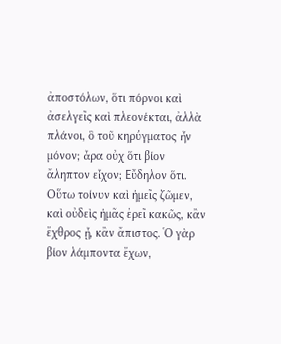ἀποστόλων, ὅτι πόρνοι καὶ ἀσελγεῖς καὶ πλεονέκται, ἀλλὰ πλάνοι, ὃ τοῦ κηρύγµατος ἦν µόνον; ἆρα οὐχ ὅτι βίον ἄληπτον εἶχον; Εὔδηλον ὅτι. Οὕτω τοίνυν καὶ ἡµεῖς ζῶµεν, καὶ οὐδεὶς ἡµᾶς ἐρεῖ κακῶς, κἂν ἔχθρος ᾖ, κἂν ἄπιστος. Ὁ γὰρ βίον λάµποντα ἔχων,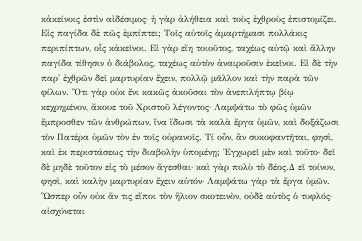κἀκείνοις ἐστὶν αἰδέσιµος· ἡ γὰρ ἀλήθεια καὶ τοὺς ἐχθροὺς ἐπιστοµίζει. Εἰς παγίδα δὲ πῶς ἐµπίπτει; Τοῖς αὐτοῖς ἁµαρτήµασι πολλάκις περιπίπτων, οἷς κἀκεῖνοι. Εἰ γὰρ εἴη τοιοῦτος, ταχέως αὐτῷ καὶ ἄλλην παγίδα τίθησιν ὁ διάβολος, ταχέως αὐτὸν ἀναιροῦσιν ἐκεῖνοι. Εἰ δὲ τὴν παρ' ἐχθρῶν δεῖ µαρτυρίαν ἔχειν, πολλῷ µᾶλλον καὶ τὴν παρὰ τῶν φίλων. Ὅτι γὰρ οὐκ ἔνι κακῶς ἀκοῦσαι τὸν ἀνεπιλήπτῳ βίῳ κεχρηµένον, ἄκουε τοῦ Χριστοῦ λέγοντος· Λαµψάτω τὸ φῶς ὑµῶν ἔµπροσθεν τῶν ἀνθρώπων, ἵνα ἴδωσι τὰ καλὰ ἔργα ὑµῶν, καὶ δοξάζωσι τὸν Πατέρα ὑµῶν τὸν ἐν τοῖς οὐρανοῖς. Τί οὖν, ἂν συκοφαντῆται, φησὶ, καὶ ἐκ περιστάσεως τὴν διαβολὴν ὑποµένῃ; Ἐγχωρεῖ µὲν καὶ τοῦτο· δεῖ δὲ µηδὲ τοῦτον εἰς τὸ µέσον ἄγεσθαι· καὶ γὰρ πολὺ τὸ δέος.∆ εῖ τοίνυν, φησὶ, καὶ καλὴν µαρτυρίαν ἔχειν αὐτόν· Λαµψάτω γὰρ τὰ ἔργα ὑµῶν. Ὥσπερ οὖν οὐκ ἄν τις εἴποι τὸν ἥλιον σκοτεινὸν, οὐδὲ αὐτὸς ὁ τυφλός· αἰσχύνεται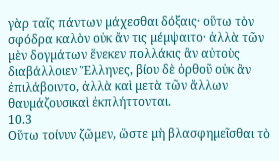γὰρ ταῖς πάντων µάχεσθαι δόξαις· οὕτω τὸν σφόδρα καλὸν οὐκ ἄν τις µέµψαιτο· ἀλλὰ τῶν µὲν δογµάτων ἕνεκεν πολλάκις ἂν αὐτοὺς διαβάλλοιεν Ἕλληνες, βίου δὲ ὀρθοῦ οὐκ ἂν ἐπιλάβοιντο, ἀλλὰ καὶ µετὰ τῶν ἄλλων θαυµάζουσικαὶ ἐκπλήττονται.
10.3
Οὕτω τοίνυν ζῶµεν, ὥστε µὴ βλασφηµεῖσθαι τὸ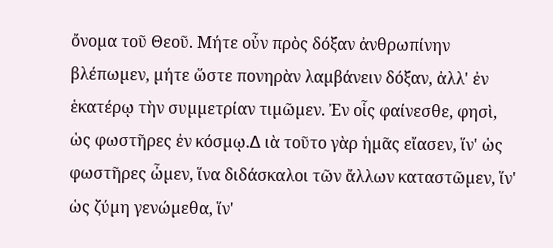ὄνοµα τοῦ Θεοῦ. Μήτε οὖν πρὸς δόξαν ἀνθρωπίνην βλέπωµεν, µήτε ὥστε πονηρὰν λαµβάνειν δόξαν, ἀλλ' ἐν ἑκατέρῳ τὴν συµµετρίαν τιµῶµεν. Ἐν οἷς φαίνεσθε, φησὶ, ὡς φωστῆρες ἐν κόσµῳ.∆ ιὰ τοῦτο γὰρ ἡµᾶς εἴασεν, ἵν' ὡς φωστῆρες ὦµεν, ἵνα διδάσκαλοι τῶν ἄλλων καταστῶµεν, ἵν' ὡς ζύµη γενώµεθα, ἵν'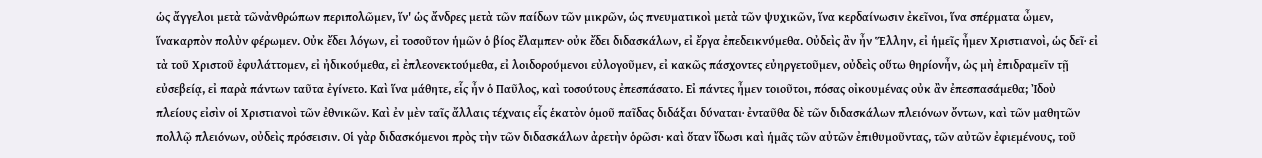ὡς ἄγγελοι µετὰ τῶνἀνθρώπων περιπολῶµεν, ἵν' ὡς ἄνδρες µετὰ τῶν παίδων τῶν µικρῶν, ὡς πνευµατικοὶ µετὰ τῶν ψυχικῶν, ἵνα κερδαίνωσιν ἐκεῖνοι, ἵνα σπέρµατα ὦµεν, ἵνακαρπὸν πολὺν φέρωµεν. Οὐκ ἔδει λόγων, εἰ τοσοῦτον ἡµῶν ὁ βίος ἔλαµπεν· οὐκ ἔδει διδασκάλων, εἰ ἔργα ἐπεδεικνύµεθα. Οὐδεὶς ἂν ἦν Ἕλλην, εἰ ἡµεῖς ἦµεν Χριστιανοὶ, ὡς δεῖ· εἰ τὰ τοῦ Χριστοῦ ἐφυλάττοµεν, εἰ ἠδικούµεθα, εἰ ἐπλεονεκτούµεθα, εἰ λοιδορούµενοι εὐλογοῦµεν, εἰ κακῶς πάσχοντες εὐηργετοῦµεν, οὐδεὶς οὕτω θηρίονἦν, ὡς µὴ ἐπιδραµεῖν τῇ εὐσεβείᾳ, εἰ παρὰ πάντων ταῦτα ἐγίνετο. Καὶ ἵνα µάθητε, εἷς ἦν ὁ Παῦλος, καὶ τοσούτους ἐπεσπάσατο. Εἰ πάντες ἦµεν τοιοῦτοι, πόσας οἰκουµένας οὐκ ἂν ἐπεσπασάµεθα; Ἰδοὺ πλείους εἰσὶν οἱ Χριστιανοὶ τῶν ἐθνικῶν. Καὶ ἐν µὲν ταῖς ἄλλαις τέχναις εἷς ἑκατὸν ὁµοῦ παῖδας διδάξαι δύναται· ἐνταῦθα δὲ τῶν διδασκάλων πλειόνων ὄντων, καὶ τῶν µαθητῶν πολλῷ πλειόνων, οὐδεὶς πρόσεισιν. Οἱ γὰρ διδασκόµενοι πρὸς τὴν τῶν διδασκάλων ἀρετὴν ὁρῶσι· καὶ ὅταν ἴδωσι καὶ ἡµᾶς τῶν αὐτῶν ἐπιθυµοῦντας, τῶν αὐτῶν ἐφιεµένους, τοῦ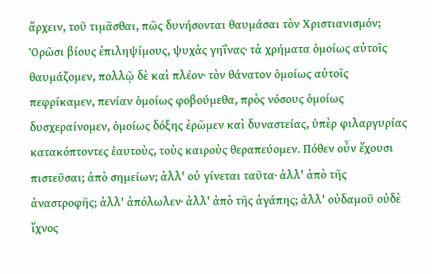ἄρχειν, τοῦ τιµᾶσθαι, πῶς δυνήσονται θαυµάσαι τὸν Χριστιανισµόν; Ὁρῶσι βίους ἐπιληψίµους, ψυχὰς γηΐνας· τὰ χρήµατα ὁµοίως αὐτοῖς θαυµάζοµεν, πολλῷ δὲ καὶ πλέον· τὸν θάνατον ὁµοίως αὐτοῖς πεφρίκαµεν, πενίαν ὁµοίως φοβούµεθα, πρὸς νόσους ὁµοίως δυσχεραίνοµεν, ὁµοίως δόξης ἐρῶµεν καὶ δυναστείας, ὑπὲρ φιλαργυρίας κατακόπτοντες ἑαυτοὺς, τοὺς καιροὺς θεραπεύοµεν. Πόθεν οὖν ἔχουσι πιστεῦσαι; ἀπὸ σηµείων; ἀλλ' οὐ γίνεται ταῦτα· ἀλλ' ἀπὸ τῆς ἀναστροφῆς; ἀλλ' ἀπόλωλεν· ἀλλ' ἀπὸ τῆς ἀγάπης; ἀλλ' οὐδαµοῦ οὐδὲ ἴχνος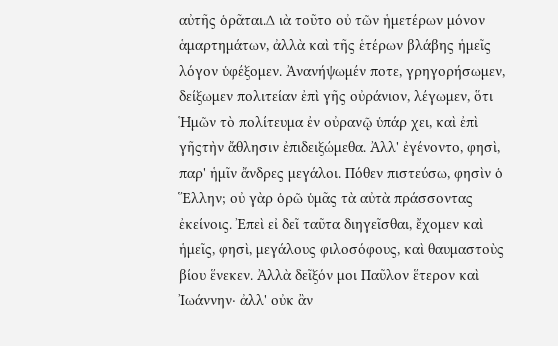αὐτῆς ὁρᾶται.∆ ιὰ τοῦτο οὐ τῶν ἡµετέρων µόνον ἁµαρτηµάτων, ἀλλὰ καὶ τῆς ἑτέρων βλάβης ἡµεῖς λόγον ὑφέξοµεν. Ἀνανήψωµέν ποτε, γρηγορήσωµεν, δείξωµεν πολιτείαν ἐπὶ γῆς οὐράνιον, λέγωµεν, ὅτι Ἡµῶν τὸ πολίτευµα ἐν οὐρανῷ ὑπάρ χει, καὶ ἐπὶ γῆςτὴν ἄθλησιν ἐπιδειξώµεθα. Ἀλλ' ἐγένοντο, φησὶ, παρ' ἡµῖν ἄνδρες µεγάλοι. Πόθεν πιστεύσω, φησὶν ὁ Ἕλλην; οὐ γὰρ ὁρῶ ὑµᾶς τὰ αὐτὰ πράσσοντας ἐκείνοις. Ἐπεὶ εἰ δεῖ ταῦτα διηγεῖσθαι, ἔχοµεν καὶ ἡµεῖς, φησὶ, µεγάλους φιλοσόφους, καὶ θαυµαστοὺς βίου ἕνεκεν. Ἀλλὰ δεῖξόν µοι Παῦλον ἕτερον καὶ Ἰωάννην· ἀλλ' οὐκ ἂν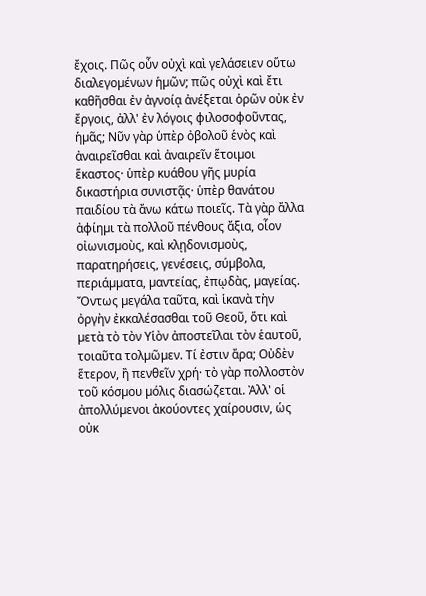ἔχοις. Πῶς οὖν οὐχὶ καὶ γελάσειεν οὕτω διαλεγοµένων ἡµῶν; πῶς οὐχὶ καὶ ἔτι καθῆσθαι ἐν ἀγνοίᾳ ἀνέξεται ὁρῶν οὐκ ἐν ἔργοις, ἀλλ' ἐν λόγοις φιλοσοφοῦντας, ἡµᾶς; Νῦν γὰρ ὑπὲρ ὀβολοῦ ἑνὸς καὶ ἀναιρεῖσθαι καὶ ἀναιρεῖν ἕτοιµοι ἕκαστος· ὑπὲρ κυάθου γῆς µυρία δικαστήρια συνιστᾷς· ὑπὲρ θανάτου παιδίου τὰ ἄνω κάτω ποιεῖς. Τὰ γὰρ ἄλλα ἀφίηµι τὰ πολλοῦ πένθους ἄξια, οἷον οἰωνισµοὺς, καὶ κλῃδονισµοὺς, παρατηρήσεις, γενέσεις, σύµβολα, περιάµµατα, µαντείας, ἐπῳδὰς, µαγείας. Ὄντως µεγάλα ταῦτα, καὶ ἱκανὰ τὴν ὀργὴν ἐκκαλέσασθαι τοῦ Θεοῦ, ὅτι καὶ µετὰ τὸ τὸν Υἱὸν ἀποστεῖλαι τὸν ἑαυτοῦ, τοιαῦτα τολµῶµεν. Τί ἐστιν ἄρα; Οὐδὲν ἕτερον, ἢ πενθεῖν χρή· τὸ γὰρ πολλοστὸν τοῦ κόσµου µόλις διασώζεται. Ἀλλ' οἱ ἀπολλύµενοι ἀκούοντες χαίρουσιν, ὡς οὐκ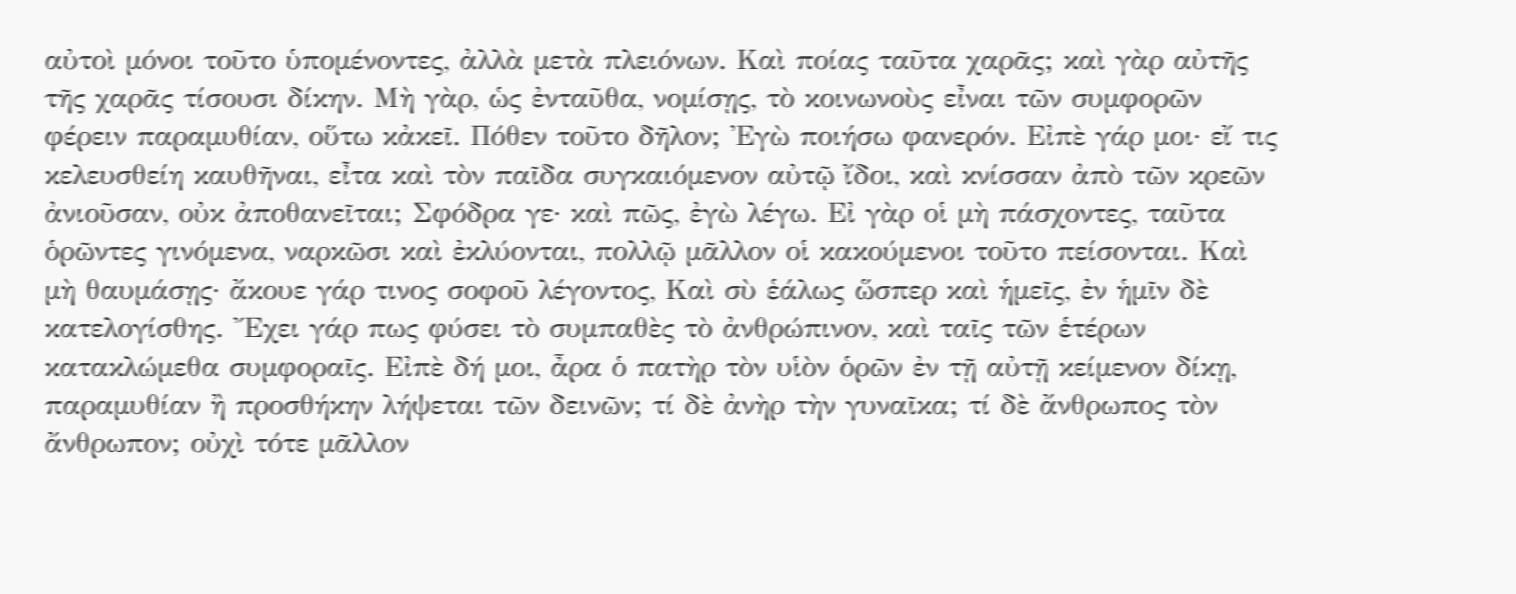αὐτοὶ µόνοι τοῦτο ὑποµένοντες, ἀλλὰ µετὰ πλειόνων. Καὶ ποίας ταῦτα χαρᾶς; καὶ γὰρ αὐτῆς τῆς χαρᾶς τίσουσι δίκην. Μὴ γὰρ, ὡς ἐνταῦθα, νοµίσῃς, τὸ κοινωνοὺς εἶναι τῶν συµφορῶν φέρειν παραµυθίαν, οὕτω κἀκεῖ. Πόθεν τοῦτο δῆλον; Ἐγὼ ποιήσω φανερόν. Εἰπὲ γάρ µοι· εἴ τις κελευσθείη καυθῆναι, εἶτα καὶ τὸν παῖδα συγκαιόµενον αὐτῷ ἴδοι, καὶ κνίσσαν ἀπὸ τῶν κρεῶν ἀνιοῦσαν, οὐκ ἀποθανεῖται; Σφόδρα γε· καὶ πῶς, ἐγὼ λέγω. Εἰ γὰρ οἱ µὴ πάσχοντες, ταῦτα ὁρῶντες γινόµενα, ναρκῶσι καὶ ἐκλύονται, πολλῷ µᾶλλον οἱ κακούµενοι τοῦτο πείσονται. Καὶ µὴ θαυµάσῃς· ἄκουε γάρ τινος σοφοῦ λέγοντος, Καὶ σὺ ἑάλως ὥσπερ καὶ ἡµεῖς, ἐν ἡµῖν δὲ κατελογίσθης. Ἔχει γάρ πως φύσει τὸ συµπαθὲς τὸ ἀνθρώπινον, καὶ ταῖς τῶν ἑτέρων κατακλώµεθα συµφοραῖς. Εἰπὲ δή µοι, ἆρα ὁ πατὴρ τὸν υἱὸν ὁρῶν ἐν τῇ αὐτῇ κείµενον δίκῃ, παραµυθίαν ἢ προσθήκην λήψεται τῶν δεινῶν; τί δὲ ἀνὴρ τὴν γυναῖκα; τί δὲ ἄνθρωπος τὸν ἄνθρωπον; οὐχὶ τότε µᾶλλον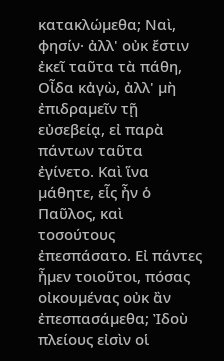κατακλώµεθα; Ναὶ, φησίν· ἀλλ' οὐκ ἔστιν ἐκεῖ ταῦτα τὰ πάθη, Οἶδα κἀγὼ, ἀλλ' µὴ ἐπιδραµεῖν τῇ εὐσεβείᾳ, εἰ παρὰ πάντων ταῦτα ἐγίνετο. Καὶ ἵνα µάθητε, εἷς ἦν ὁ Παῦλος, καὶ τοσούτους ἐπεσπάσατο. Εἰ πάντες ἦµεν τοιοῦτοι, πόσας οἰκουµένας οὐκ ἂν ἐπεσπασάµεθα; Ἰδοὺ πλείους εἰσὶν οἱ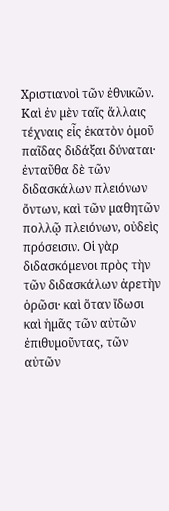Χριστιανοὶ τῶν ἐθνικῶν. Καὶ ἐν µὲν ταῖς ἄλλαις τέχναις εἷς ἑκατὸν ὁµοῦ παῖδας διδάξαι δύναται· ἐνταῦθα δὲ τῶν διδασκάλων πλειόνων ὄντων, καὶ τῶν µαθητῶν πολλῷ πλειόνων, οὐδεὶς πρόσεισιν. Οἱ γὰρ διδασκόµενοι πρὸς τὴν τῶν διδασκάλων ἀρετὴν ὁρῶσι· καὶ ὅταν ἴδωσι καὶ ἡµᾶς τῶν αὐτῶν ἐπιθυµοῦντας, τῶν αὐτῶν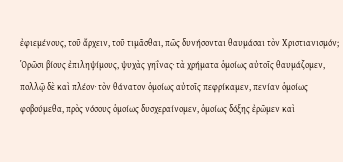ἐφιεµένους, τοῦ ἄρχειν, τοῦ τιµᾶσθαι, πῶς δυνήσονται θαυµάσαι τὸν Χριστιανισµόν; Ὁρῶσι βίους ἐπιληψίµους, ψυχὰς γηΐνας· τὰ χρήµατα ὁµοίως αὐτοῖς θαυµάζοµεν, πολλῷ δὲ καὶ πλέον· τὸν θάνατον ὁµοίως αὐτοῖς πεφρίκαµεν, πενίαν ὁµοίως φοβούµεθα, πρὸς νόσους ὁµοίως δυσχεραίνοµεν, ὁµοίως δόξης ἐρῶµεν καὶ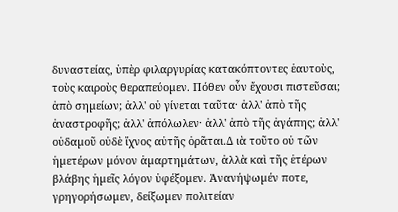δυναστείας, ὑπὲρ φιλαργυρίας κατακόπτοντες ἑαυτοὺς, τοὺς καιροὺς θεραπεύοµεν. Πόθεν οὖν ἔχουσι πιστεῦσαι; ἀπὸ σηµείων; ἀλλ' οὐ γίνεται ταῦτα· ἀλλ' ἀπὸ τῆς ἀναστροφῆς; ἀλλ' ἀπόλωλεν· ἀλλ' ἀπὸ τῆς ἀγάπης; ἀλλ' οὐδαµοῦ οὐδὲ ἴχνος αὐτῆς ὁρᾶται.∆ ιὰ τοῦτο οὐ τῶν ἡµετέρων µόνον ἁµαρτηµάτων, ἀλλὰ καὶ τῆς ἑτέρων βλάβης ἡµεῖς λόγον ὑφέξοµεν. Ἀνανήψωµέν ποτε, γρηγορήσωµεν, δείξωµεν πολιτείαν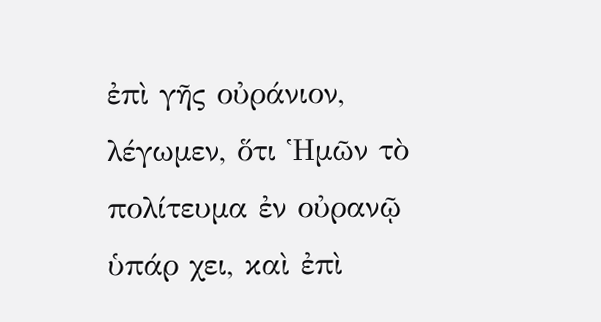ἐπὶ γῆς οὐράνιον, λέγωµεν, ὅτι Ἡµῶν τὸ πολίτευµα ἐν οὐρανῷ ὑπάρ χει, καὶ ἐπὶ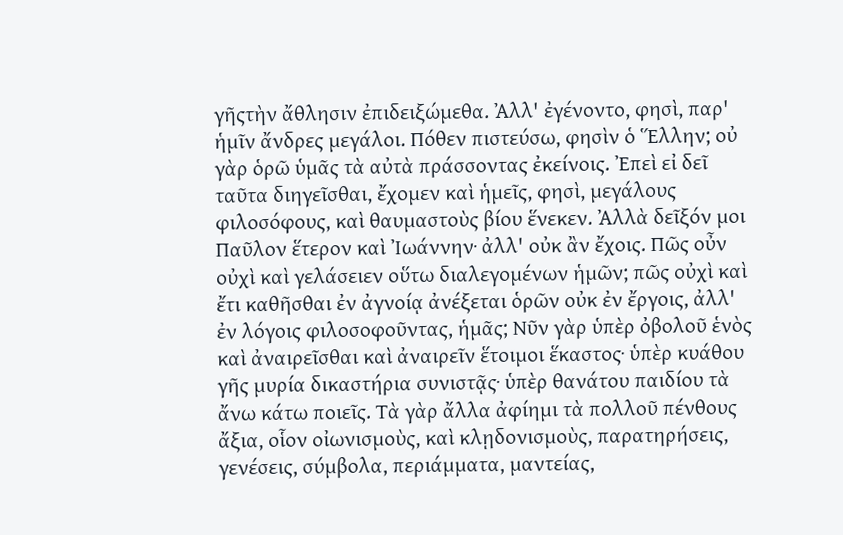γῆςτὴν ἄθλησιν ἐπιδειξώµεθα. Ἀλλ' ἐγένοντο, φησὶ, παρ' ἡµῖν ἄνδρες µεγάλοι. Πόθεν πιστεύσω, φησὶν ὁ Ἕλλην; οὐ γὰρ ὁρῶ ὑµᾶς τὰ αὐτὰ πράσσοντας ἐκείνοις. Ἐπεὶ εἰ δεῖ ταῦτα διηγεῖσθαι, ἔχοµεν καὶ ἡµεῖς, φησὶ, µεγάλους φιλοσόφους, καὶ θαυµαστοὺς βίου ἕνεκεν. Ἀλλὰ δεῖξόν µοι Παῦλον ἕτερον καὶ Ἰωάννην· ἀλλ' οὐκ ἂν ἔχοις. Πῶς οὖν οὐχὶ καὶ γελάσειεν οὕτω διαλεγοµένων ἡµῶν; πῶς οὐχὶ καὶ ἔτι καθῆσθαι ἐν ἀγνοίᾳ ἀνέξεται ὁρῶν οὐκ ἐν ἔργοις, ἀλλ' ἐν λόγοις φιλοσοφοῦντας, ἡµᾶς; Νῦν γὰρ ὑπὲρ ὀβολοῦ ἑνὸς καὶ ἀναιρεῖσθαι καὶ ἀναιρεῖν ἕτοιµοι ἕκαστος· ὑπὲρ κυάθου γῆς µυρία δικαστήρια συνιστᾷς· ὑπὲρ θανάτου παιδίου τὰ ἄνω κάτω ποιεῖς. Τὰ γὰρ ἄλλα ἀφίηµι τὰ πολλοῦ πένθους ἄξια, οἷον οἰωνισµοὺς, καὶ κλῃδονισµοὺς, παρατηρήσεις, γενέσεις, σύµβολα, περιάµµατα, µαντείας,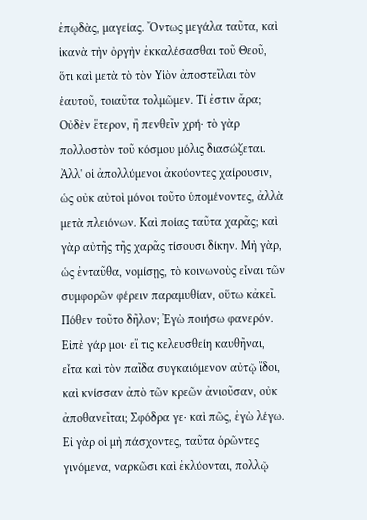ἐπῳδὰς, µαγείας. Ὄντως µεγάλα ταῦτα, καὶ ἱκανὰ τὴν ὀργὴν ἐκκαλέσασθαι τοῦ Θεοῦ, ὅτι καὶ µετὰ τὸ τὸν Υἱὸν ἀποστεῖλαι τὸν ἑαυτοῦ, τοιαῦτα τολµῶµεν. Τί ἐστιν ἄρα; Οὐδὲν ἕτερον, ἢ πενθεῖν χρή· τὸ γὰρ πολλοστὸν τοῦ κόσµου µόλις διασώζεται. Ἀλλ' οἱ ἀπολλύµενοι ἀκούοντες χαίρουσιν, ὡς οὐκ αὐτοὶ µόνοι τοῦτο ὑποµένοντες, ἀλλὰ µετὰ πλειόνων. Καὶ ποίας ταῦτα χαρᾶς; καὶ γὰρ αὐτῆς τῆς χαρᾶς τίσουσι δίκην. Μὴ γὰρ, ὡς ἐνταῦθα, νοµίσῃς, τὸ κοινωνοὺς εἶναι τῶν συµφορῶν φέρειν παραµυθίαν, οὕτω κἀκεῖ. Πόθεν τοῦτο δῆλον; Ἐγὼ ποιήσω φανερόν. Εἰπὲ γάρ µοι· εἴ τις κελευσθείη καυθῆναι, εἶτα καὶ τὸν παῖδα συγκαιόµενον αὐτῷ ἴδοι, καὶ κνίσσαν ἀπὸ τῶν κρεῶν ἀνιοῦσαν, οὐκ ἀποθανεῖται; Σφόδρα γε· καὶ πῶς, ἐγὼ λέγω. Εἰ γὰρ οἱ µὴ πάσχοντες, ταῦτα ὁρῶντες γινόµενα, ναρκῶσι καὶ ἐκλύονται, πολλῷ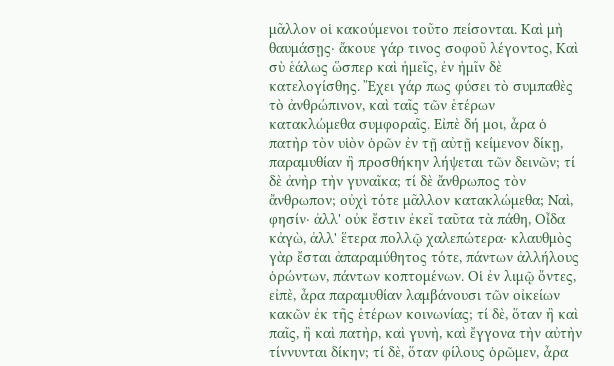µᾶλλον οἱ κακούµενοι τοῦτο πείσονται. Καὶ µὴ θαυµάσῃς· ἄκουε γάρ τινος σοφοῦ λέγοντος, Καὶ σὺ ἑάλως ὥσπερ καὶ ἡµεῖς, ἐν ἡµῖν δὲ κατελογίσθης. Ἔχει γάρ πως φύσει τὸ συµπαθὲς τὸ ἀνθρώπινον, καὶ ταῖς τῶν ἑτέρων κατακλώµεθα συµφοραῖς. Εἰπὲ δή µοι, ἆρα ὁ πατὴρ τὸν υἱὸν ὁρῶν ἐν τῇ αὐτῇ κείµενον δίκῃ, παραµυθίαν ἢ προσθήκην λήψεται τῶν δεινῶν; τί δὲ ἀνὴρ τὴν γυναῖκα; τί δὲ ἄνθρωπος τὸν ἄνθρωπον; οὐχὶ τότε µᾶλλον κατακλώµεθα; Ναὶ, φησίν· ἀλλ' οὐκ ἔστιν ἐκεῖ ταῦτα τὰ πάθη, Οἶδα κἀγὼ, ἀλλ' ἕτερα πολλῷ χαλεπώτερα· κλαυθµὸς γὰρ ἔσται ἀπαραµύθητος τότε, πάντων ἀλλήλους ὁρώντων, πάντων κοπτοµένων. Οἱ ἐν λιµῷ ὄντες, εἰπὲ, ἆρα παραµυθίαν λαµβάνουσι τῶν οἰκείων κακῶν ἐκ τῆς ἑτέρων κοινωνίας; τί δὲ, ὅταν ἢ καὶ παῖς, ἢ καὶ πατὴρ, καὶ γυνὴ, καὶ ἔγγονα τὴν αὐτὴν τίννυνται δίκην; τί δὲ, ὅταν φίλους ὁρῶµεν, ἆρα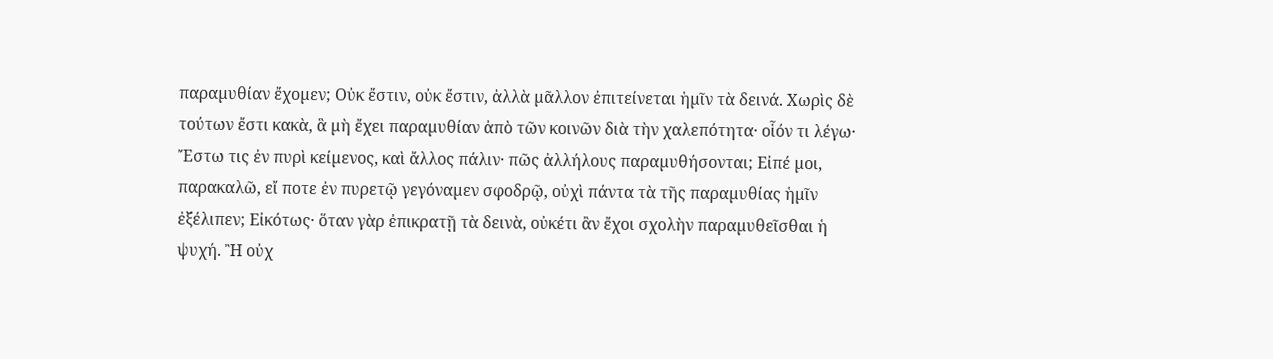παραµυθίαν ἔχοµεν; Οὐκ ἔστιν, οὐκ ἔστιν, ἀλλὰ µᾶλλον ἐπιτείνεται ἡµῖν τὰ δεινά. Χωρὶς δὲ τούτων ἔστι κακὰ, ἃ µὴ ἔχει παραµυθίαν ἀπὸ τῶν κοινῶν διὰ τὴν χαλεπότητα· οἷόν τι λέγω· Ἔστω τις ἐν πυρὶ κείµενος, καὶ ἄλλος πάλιν· πῶς ἀλλήλους παραµυθήσονται; Εἰπέ µοι, παρακαλῶ, εἴ ποτε ἐν πυρετῷ γεγόναµεν σφοδρῷ, οὐχὶ πάντα τὰ τῆς παραµυθίας ἡµῖν ἐξέλιπεν; Εἰκότως· ὅταν γὰρ ἐπικρατῇ τὰ δεινὰ, οὐκέτι ἂν ἔχοι σχολὴν παραµυθεῖσθαι ἡ ψυχή. Ἢ οὐχ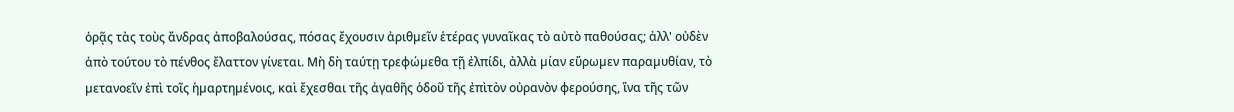ὁρᾷς τὰς τοὺς ἄνδρας ἀποβαλούσας, πόσας ἔχουσιν ἀριθµεῖν ἑτέρας γυναῖκας τὸ αὐτὸ παθούσας; ἀλλ' οὐδὲν ἀπὸ τούτου τὸ πένθος ἔλαττον γίνεται. Μὴ δὴ ταύτῃ τρεφώµεθα τῇ ἐλπίδι, ἀλλὰ µίαν εὕρωµεν παραµυθίαν, τὸ µετανοεῖν ἐπὶ τοῖς ἡµαρτηµένοις, καὶ ἔχεσθαι τῆς ἀγαθῆς ὁδοῦ τῆς ἐπὶτὸν οὐρανὸν φερούσης, ἵνα τῆς τῶν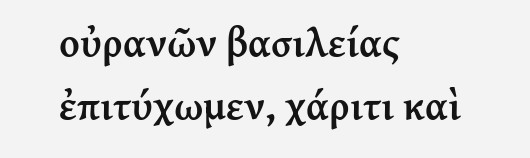οὐρανῶν βασιλείας ἐπιτύχωµεν, χάριτι καὶ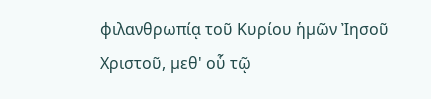φιλανθρωπίᾳ τοῦ Κυρίου ἡµῶν Ἰησοῦ Χριστοῦ, µεθ' οὗ τῷ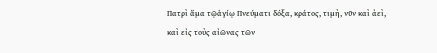Πατρὶ ἅµα τῷἁγίῳ Πνεύµατι δόξα, κράτος, τιµὴ, νῦν καὶ ἀεὶ, καὶ εἰς τοὺς αἰῶνας τῶν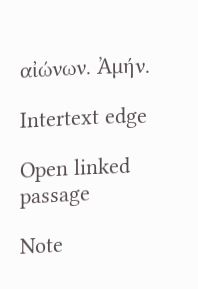αἰώνων. Ἀµήν.

Intertext edge

Open linked passage

Note